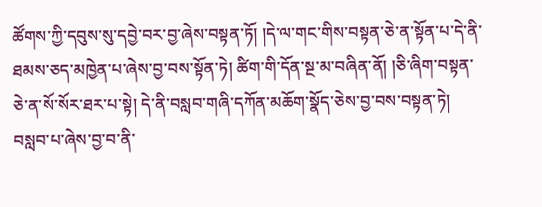ཚོགས་ཀྱི་དབུས་སུ་དབྱེ་བར་བྱ་ཞེས་བསྟན་ཏོ། །དེ་ལ་གང་གིས་བསྟན་ཅེ་ན་སྟོན་པ་དེ་ནི་ཐམས་ཅད་མཁྱེན་པ་ཞེས་བྱ་བས་སྟོན་ཏེ། ཚིག་གི་དོན་སྔ་མ་བཞིན་ནོ། །ཅི་ཞིག་བསྟན་ཅེ་ན་སོ་སོར་ཐར་པ་སྟེ། དེ་ནི་བསླབ་གཞི་དཀོན་མཆོག་སྣོད་ཅེས་བྱ་བས་བསྟན་ཏེ། བསླབ་པ་ཞེས་བྱ་བ་ནི་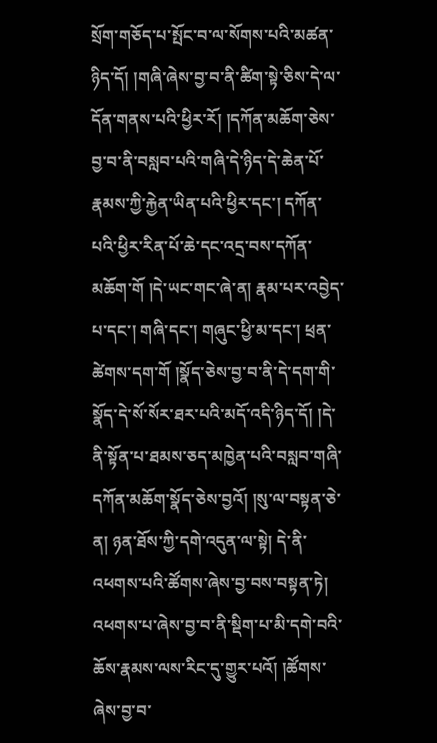སྲོག་གཅོད་པ་སྤོང་བ་ལ་སོགས་པའི་མཚན་ཉིད་དོ། །གཞི་ཞེས་བྱ་བ་ནི་ཚིག་སྟེ་ཅིས་དེ་ལ་དོན་གནས་པའི་ཕྱིར་རོ། །དཀོན་མཆོག་ཅེས་བྱ་བ་ནི་བསླབ་པའི་གཞི་དེ་ཉིད་དེ་ཆེན་པོ་རྣམས་ཀྱི་རྐྱེན་ཡིན་པའི་ཕྱིར་དང་། དཀོན་པའི་ཕྱིར་རིན་པོ་ཆེ་དང་འདྲ་བས་དཀོན་མཆོག་གོ །དེ་ཡང་གང་ཞེ་ན། རྣམ་པར་འབྱེད་པ་དང་། གཞི་དང་། གཞུང་ཕྱི་མ་དང་། ཕྲན་ཚེགས་དག་གོ །སྣོད་ཅེས་བྱ་བ་ནི་དེ་དག་གི་སྣོད་དེ་སོ་སོར་ཐར་པའི་མདོ་འདི་ཉིད་དོ། །དེ་ནི་སྟོན་པ་ཐམས་ཅད་མཁྱེན་པའི་བསླབ་གཞི་དཀོན་མཆོག་སྣོད་ཅེས་བྱའོ། །སུ་ལ་བསྟན་ཅེ་ན། ཉན་ཐོས་ཀྱི་དགེ་འདུན་ལ་སྟེ། དེ་ནི་འཕགས་པའི་ཚོགས་ཞེས་བྱ་བས་བསྟན་ཏེ། འཕགས་པ་ཞེས་བྱ་བ་ནི་སྡིག་པ་མི་དགེ་བའི་ཆོས་རྣམས་ལས་རིང་དུ་གྱུར་པའོ། །ཚོགས་ཞེས་བྱ་བ་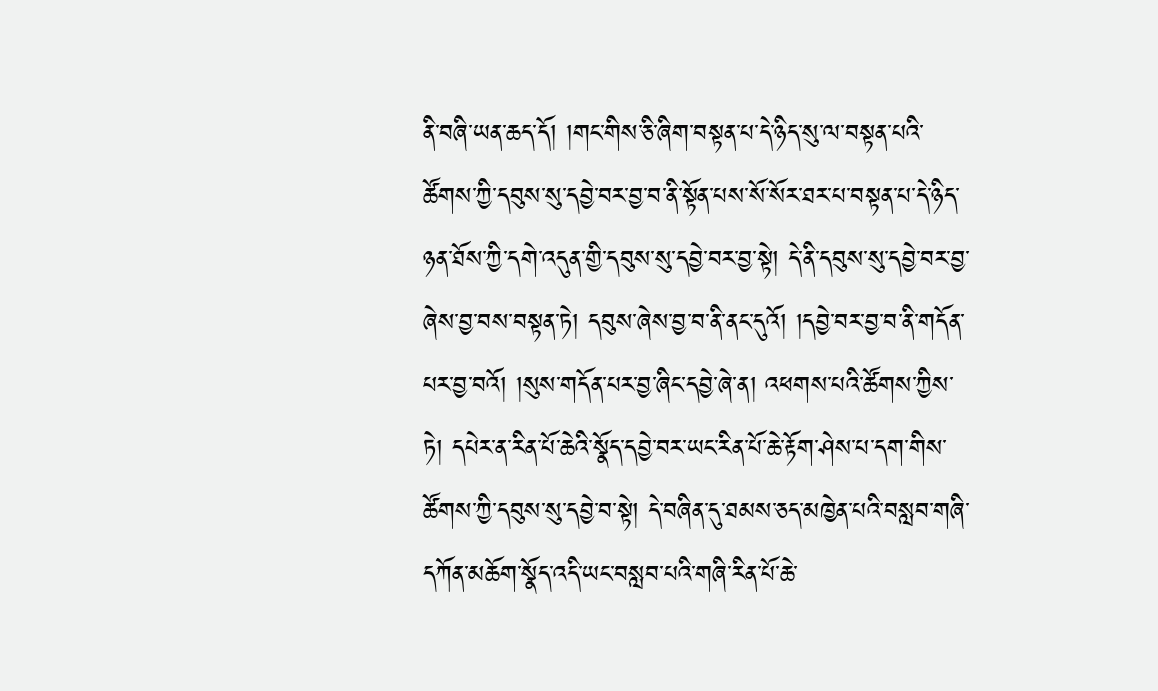ནི་བཞི་ཡན་ཆད་དོ། །གང་གིས་ཅི་ཞིག་བསྟན་པ་དེ་ཉིད་སུ་ལ་བསྟན་པའི་ཚོགས་ཀྱི་དབུས་སུ་དབྱེ་བར་བྱ་བ་ནི་སྟོན་པས་སོ་སོར་ཐར་པ་བསྟན་པ་དེ་ཉིད་ཉན་ཐོས་ཀྱི་དགེ་འདུན་གྱི་དབུས་སུ་དབྱེ་བར་བྱ་སྟེ། དེ་ནི་དབུས་སུ་དབྱེ་བར་བྱ་ཞེས་བྱ་བས་བསྟན་ཏེ། དབུས་ཞེས་བྱ་བ་ནི་ནང་དུའོ། །དབྱེ་བར་བྱ་བ་ནི་གདོན་པར་བྱ་བའོ། །སུས་གདོན་པར་བྱ་ཞིང་དབྱེ་ཞེ་ན། འཕགས་པའི་ཚོགས་ཀྱིས་ཏེ། དཔེར་ན་རིན་པོ་ཆེའི་སྣོད་དབྱེ་བར་ཡང་རིན་པོ་ཆེ་རྟོག་ཤེས་པ་དག་གིས་ཚོགས་ཀྱི་དབུས་སུ་དབྱེ་བ་སྟེ། དེ་བཞིན་དུ་ཐམས་ཅད་མཁྱེན་པའི་བསླབ་གཞི་དཀོན་མཆོག་སྣོད་འདི་ཡང་བསླབ་པའི་གཞི་རིན་པོ་ཆེ་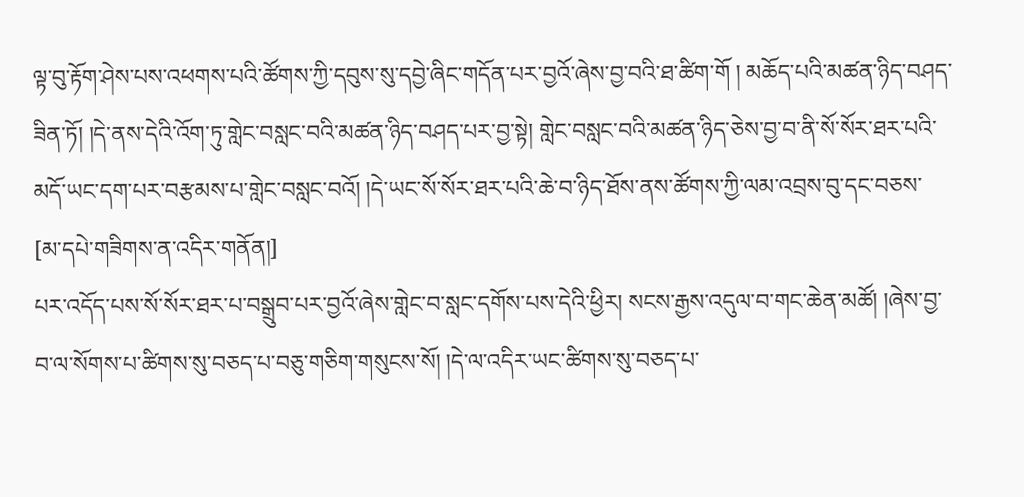ལྟ་བུ་རྟོག་ཤེས་པས་འཕགས་པའི་ཚོགས་ཀྱི་དབུས་སུ་དབྱེ་ཞིང་གདོན་པར་བྱའོ་ཞེས་བྱ་བའི་ཐ་ཚིག་གོ ། མཆོད་པའི་མཚན་ཉིད་བཤད་ཟིན་ཏོ། །དེ་ནས་དེའི་འོག་ཏུ་གླེང་བསླང་བའི་མཚན་ཉིད་བཤད་པར་བྱ་སྟེ། གླེང་བསླང་བའི་མཚན་ཉིད་ཅེས་བྱ་བ་ནི་སོ་སོར་ཐར་པའི་མདོ་ཡང་དག་པར་བརྩམས་པ་གླེང་བསླང་བའོ། །དེ་ཡང་སོ་སོར་ཐར་པའི་ཆེ་བ་ཉིད་ཐོས་ནས་ཚོགས་ཀྱི་ལམ་འབྲས་བུ་དང་བཅས་
[མ་དཔེ་གཟིགས་ན་འདིར་གནོན།]
པར་འདོད་པས་སོ་སོར་ཐར་པ་བསྒྲུབ་པར་བྱའོ་ཞེས་གླེང་བ་སླང་དགོས་པས་དེའི་ཕྱིར། སངས་རྒྱས་འདུལ་བ་གང་ཆེན་མཚོ། །ཞེས་བྱ་བ་ལ་སོགས་པ་ཚིགས་སུ་བཅད་པ་བཅུ་གཅིག་གསུངས་སོ། །དེ་ལ་འདིར་ཡང་ཚིགས་སུ་བཅད་པ་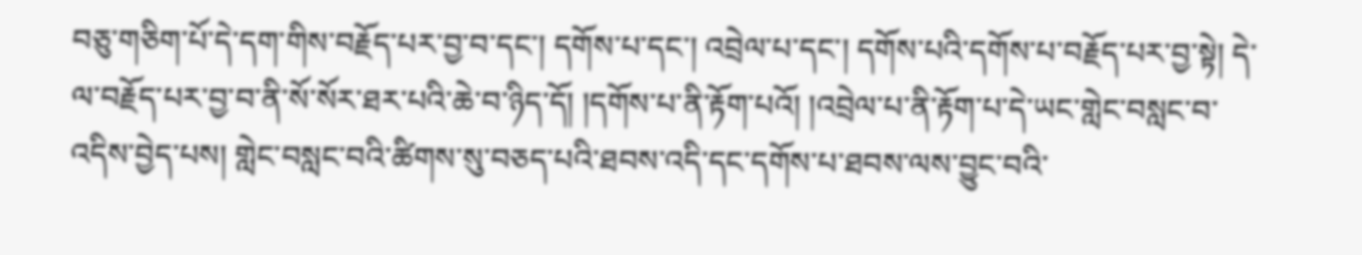བཅུ་གཅིག་པོ་དེ་དག་གིས་བརྗོད་པར་བྱ་བ་དང་། དགོས་པ་དང་། འབྲེལ་པ་དང་། དགོས་པའི་དགོས་པ་བརྗོད་པར་བྱ་སྟེ། དེ་ལ་བརྗོད་པར་བྱ་བ་ནི་སོ་སོར་ཐར་པའི་ཆེ་བ་ཉིད་དོ། །དགོས་པ་ནི་རྟོག་པའོ། །འབྲེལ་པ་ནི་རྟོག་པ་དེ་ཡང་གླེང་བསླང་བ་འདིས་བྱེད་པས། གླེང་བསླང་བའི་ཚིགས་སུ་བཅད་པའི་ཐབས་འདི་དང་དགོས་པ་ཐབས་ལས་བྱུང་བའི་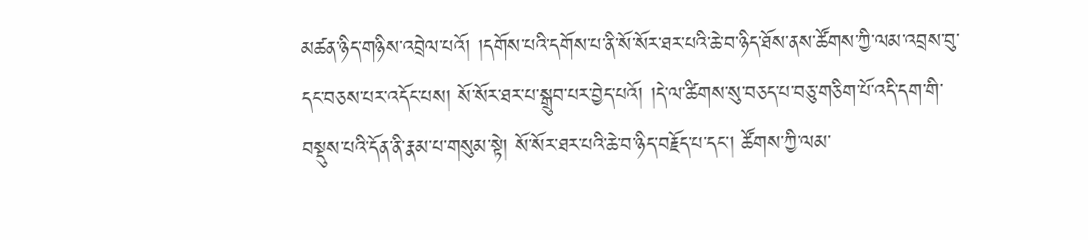མཚན་ཉིད་གཉིས་འབྲེལ་པའོ། །དགོས་པའི་དགོས་པ་ནི་སོ་སོར་ཐར་པའི་ཆེ་བ་ཉིད་ཐོས་ནས་ཚོགས་ཀྱི་ལམ་འབྲས་བུ་དང་བཅས་པར་འདོང་པས། སོ་སོར་ཐར་པ་སྒྲུབ་པར་བྱེད་པའོ། །དེ་ལ་ཚིགས་སུ་བཅད་པ་བཅུ་གཅིག་པོ་འདི་དག་གི་བསྡུས་པའི་དོན་ནི་རྣམ་པ་གསུམ་སྟེ། སོ་སོར་ཐར་པའི་ཆེ་བ་ཉིད་བརྗོད་པ་དང་། ཚོགས་ཀྱི་ལམ་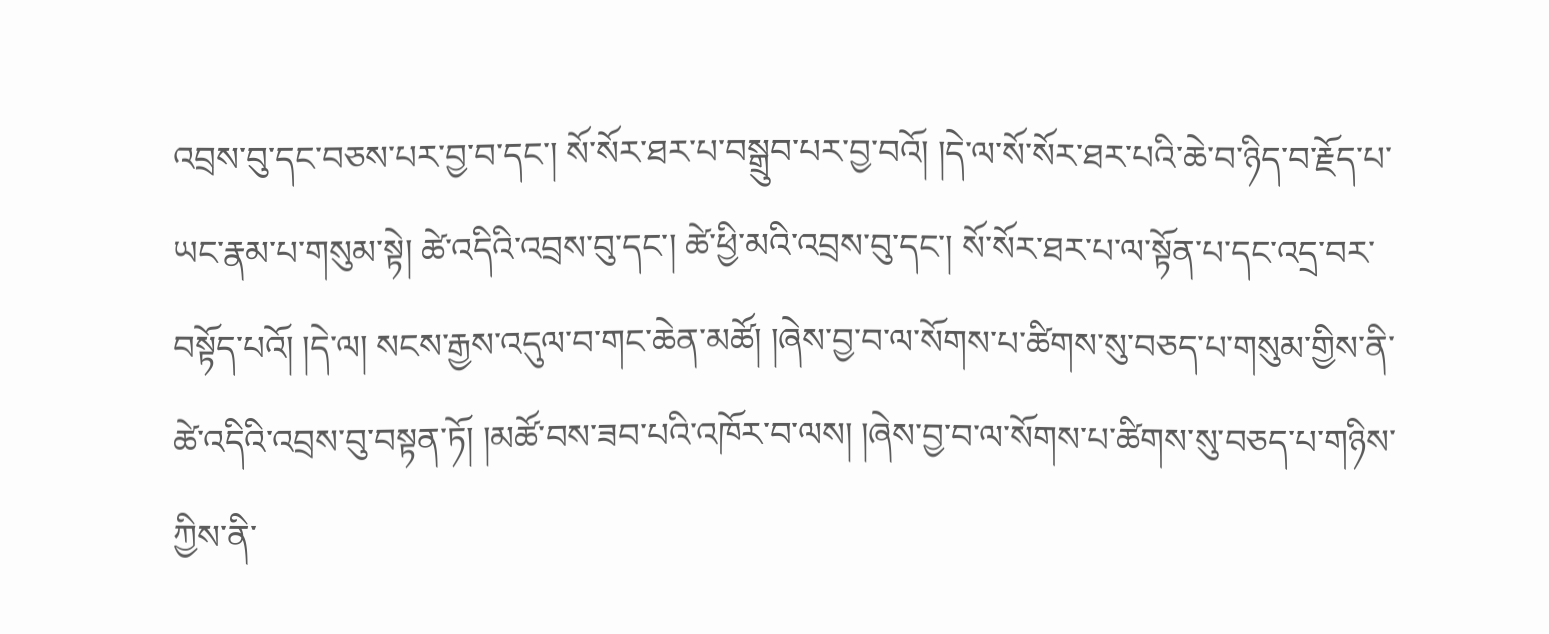འབྲས་བུ་དང་བཅས་པར་བྱ་བ་དང་། སོ་སོར་ཐར་པ་བསྒྲུབ་པར་བྱ་བའོ། །དེ་ལ་སོ་སོར་ཐར་པའི་ཆེ་བ་ཉིད་བ་རྗོད་པ་ཡང་རྣམ་པ་གསུམ་སྟེ། ཚེ་འདིའི་འབྲས་བུ་དང་། ཚེ་ཕྱི་མའི་འབྲས་བུ་དང་། སོ་སོར་ཐར་པ་ལ་སྟོན་པ་དང་འདྲ་བར་བསྟོད་པའོ། །དེ་ལ། སངས་རྒྱས་འདུལ་བ་གང་ཆེན་མཚོ། །ཞེས་བྱ་བ་ལ་སོགས་པ་ཚིགས་སུ་བཅད་པ་གསུམ་གྱིས་ནི་ཚེ་འདིའི་འབྲས་བུ་བསྟན་ཏོ། །མཚོ་བས་ཟབ་པའི་འཁོར་བ་ལས། །ཞེས་བྱ་བ་ལ་སོགས་པ་ཚིགས་སུ་བཅད་པ་གཉིས་ཀྱིས་ནི་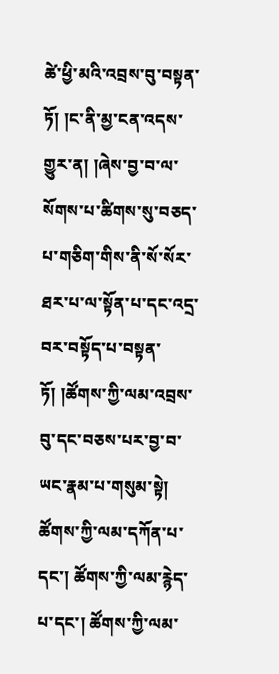ཚེ་ཕྱི་མའི་འབྲས་བུ་བསྟན་ཏོ། །ང་ནི་མྱ་ངན་འདས་གྱུར་ན། །ཞེས་བྱ་བ་ལ་སོགས་པ་ཚིགས་སུ་བཅད་པ་གཅིག་གིས་ནི་སོ་སོར་ཐར་པ་ལ་སྟོན་པ་དང་འདྲ་བར་བསྟོད་པ་བསྟན་ཏོ། །ཚོགས་ཀྱི་ལམ་འབྲས་བུ་དང་བཅས་པར་བྱ་བ་ཡང་རྣམ་པ་གསུམ་སྟེ། ཚོགས་ཀྱི་ལམ་དཀོན་པ་དང་། ཚོགས་ཀྱི་ལམ་རྙེད་པ་དང་། ཚོགས་ཀྱི་ལམ་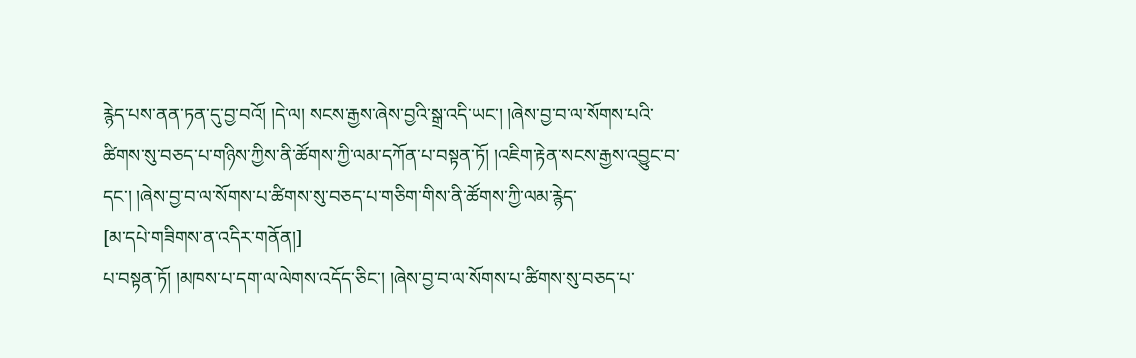རྙེད་པས་ནན་ཏན་དུ་བྱ་བའོ། །དེ་ལ། སངས་རྒྱས་ཞེས་བྱའི་སྒྲ་འདི་ཡང་། །ཞེས་བྱ་བ་ལ་སོགས་པའི་ཚིགས་སུ་བཅད་པ་གཉིས་ཀྱིས་ནི་ཚོགས་ཀྱི་ལམ་དཀོན་པ་བསྟན་ཏོ། །འཇིག་རྟེན་སངས་རྒྱས་འབྱུང་བ་དང་། །ཞེས་བྱ་བ་ལ་སོགས་པ་ཚིགས་སུ་བཅད་པ་གཅིག་གིས་ནི་ཚོགས་ཀྱི་ལམ་རྙེད་
[མ་དཔེ་གཟིགས་ན་འདིར་གནོན།]
པ་བསྟན་ཏོ། །མཁས་པ་དག་ལ་ལེགས་འདོད་ཅིང་། །ཞེས་བྱ་བ་ལ་སོགས་པ་ཚིགས་སུ་བཅད་པ་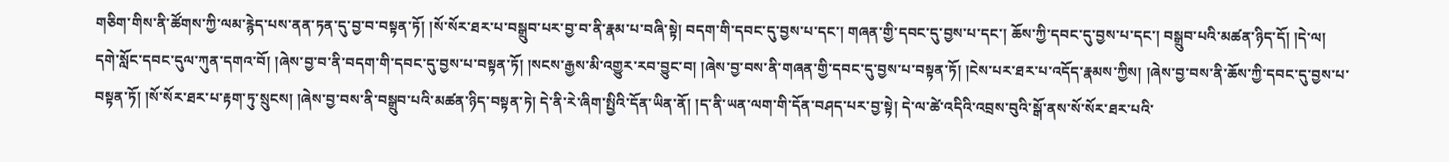གཅིག་གིས་ནི་ཚོགས་ཀྱི་ལམ་རྙེད་པས་ནན་ཏན་དུ་བྱ་བ་བསྟན་ཏོ། །སོ་སོར་ཐར་པ་བསྒྲུབ་པར་བྱ་བ་ནི་རྣམ་པ་བཞི་སྟེ། བདག་གི་དབང་དུ་བྱས་པ་དང་། གཞན་གྱི་དབང་དུ་བྱས་པ་དང་། ཆོས་ཀྱི་དབང་དུ་བྱས་པ་དང་། བསྒྲུབ་པའི་མཚན་ཉིད་དོ། །དེ་ལ། དགེ་སློང་དབང་དུལ་ཀུན་དགའ་བོ། །ཞེས་བྱ་བ་ནི་བདག་གི་དབང་དུ་བྱས་པ་བསྟན་ཏོ། །སངས་རྒྱས་མི་འགྱུར་རབ་བྱུང་བ། །ཞེས་བྱ་བས་ནི་གཞན་གྱི་དབང་དུ་བྱས་པ་བསྟན་ཏོ། །ངེས་པར་ཐར་པ་འདོད་རྣམས་ཀྱིས། །ཞེས་བྱ་བས་ནི་ཆོས་ཀྱི་དབང་དུ་བྱས་པ་བསྟན་ཏོ། །སོ་སོར་ཐར་པ་རྟག་ཏུ་སྲུངས། །ཞེས་བྱ་བས་ནི་བསྒྲུབ་པའི་མཚན་ཉིད་བསྟན་ཏེ། དེ་ནི་རེ་ཞིག་སྤྱིའི་དོན་ཡིན་ནོ། །ད་ནི་ཡན་ལག་གི་དོན་བཤད་པར་བྱ་སྟེ། དེ་ལ་ཚེ་འདིའི་འབྲས་བུའི་སྒོ་ནས་སོ་སོར་ཐར་པའི་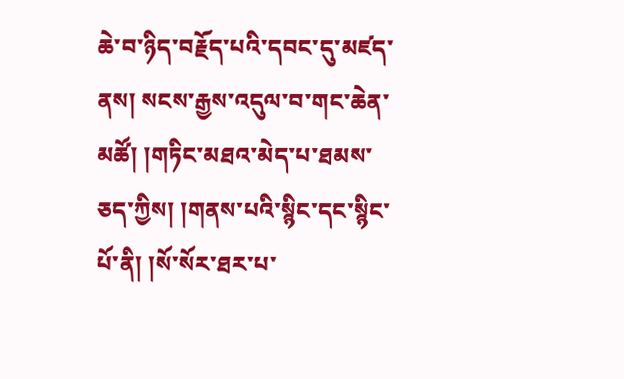ཆེ་བ་ཉིད་བརྗོད་པའི་དབང་དུ་མཛད་ནས། སངས་རྒྱས་འདུལ་བ་གང་ཆེན་མཚོ། །གཏིང་མཐའ་མེད་པ་ཐམས་ཅད་ཀྱིས། །གནས་པའི་སྙིང་དང་སྙིང་པོ་ནི། །སོ་སོར་ཐར་པ་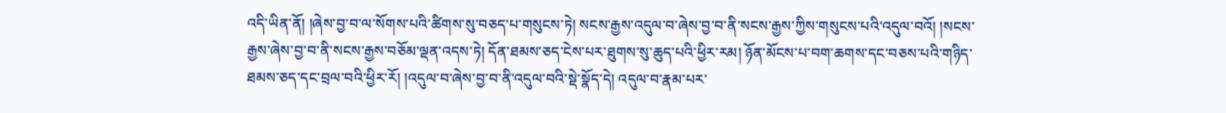འདི་ཡིན་ནོ། །ཞེས་བྱ་བ་ལ་སོགས་པའི་ཚིགས་སུ་བཅད་པ་གསུངས་ཏེ། སངས་རྒྱས་འདུལ་བ་ཞེས་བྱ་བ་ནི་སངས་རྒྱས་ཀྱིས་གསུངས་པའི་འདུལ་བའོ། །སངས་རྒྱས་ཞེས་བྱ་བ་ནི་སངས་རྒྱས་བཅོམ་ལྡན་འདས་ཏེ། དོན་ཐམས་ཅད་ངེས་པར་ཐུགས་སུ་ཆུད་པའི་ཕྱིར་རམ། ཉོན་མོངས་པ་བག་ཆགས་དང་བཅས་པའི་གཉིད་ཐམས་ཅད་དང་བྲལ་བའི་ཕྱིར་རོ། །འདུལ་བ་ཞེས་བྱ་བ་ནི་འདུལ་བའི་སྡེ་སྣོད་དེ། འདུལ་བ་རྣམ་པར་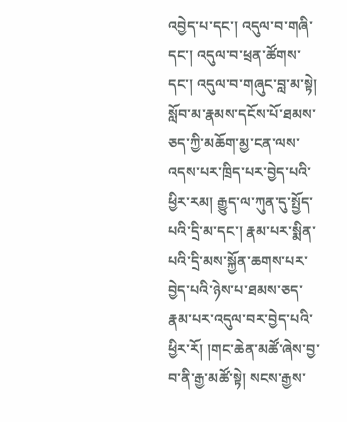འབྱེད་པ་དང་། འདུལ་བ་གཞི་དང་། འདུལ་བ་ཕྲན་ཚོགས་དང་། འདུལ་བ་གཞུང་བླ་མ་སྟེ། སློབ་མ་རྣམས་དངོས་པོ་ཐམས་ཅད་ཀྱི་མཆོག་མྱ་ངན་ལས་འདས་པར་ཁྲིད་པར་བྱེད་པའི་ཕྱིར་རམ། རྒྱུད་ལ་ཀུན་དུ་སྤྱོད་པའི་དྲི་མ་དང་། རྣམ་པར་སྨིན་པའི་དྲི་མས་སྐྱོན་ཆགས་པར་བྱེད་པའི་ཉེས་པ་ཐམས་ཅད་རྣམ་པར་འདུལ་བར་བྱེད་པའི་ཕྱིར་རོ། །གང་ཆེན་མཚོ་ཞེས་བྱ་བ་ནི་རྒྱ་མཚོ་སྟེ། སངས་རྒྱས་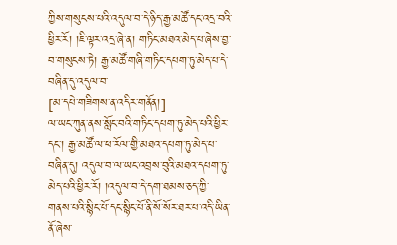ཀྱིས་གསུངས་པའི་འདུལ་བ་དེ་ཉིད་རྒྱ་མཚོ་དང་འདྲ་བའི་ཕྱིར་རོ། །ཇི་ལྟར་འདྲ་ཞེ་ན། གཏིང་མཐའ་མེད་པ་ཞེས་བྱ་བ་གསུངས་ཏེ། རྒྱ་མཚོ་གཞི་གཏིང་དཔག་ཏུ་མེད་པ་དེ་བཞིན་དུ་འདུལ་བ་
[མ་དཔེ་གཟིགས་ན་འདིར་གནོན།]
ལ་ཡང་ཀུན་ནས་སློང་བའི་གཏིང་དཔག་ཏུ་མེད་པའི་ཕྱིར་དང་། རྒྱ་མཚོ་ལ་ཕ་རོལ་གྱི་མཐའ་དཔག་ཏུ་མེད་པ་བཞིན་དུ། འདུལ་བ་ལ་ཡང་འབྲས་བུའི་མཐའ་དཔག་ཏུ་མེད་པའི་ཕྱིར་རོ། །འདུལ་བ་དེ་དག་ཐམས་ཅད་ཀྱི་གནས་པའི་སྙིང་པོ་དང་སྙིང་པོ་ནི་སོ་སོར་ཐར་པ་འདི་ཡིན་ནོ་ཞེས་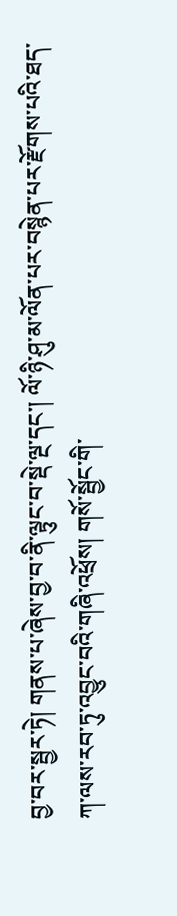བྱ་བར་སྦྱར་ཏེ། གནས་པ་ཞེས་བྱ་བ་ནི་ལྟུང་བ་སྡེ་ལྔ་དང་། ལོ་ཉི་ཤུ་མ་ལོན་པར་བསྙེན་པར་རྫོགས་པའི་ཐད་ཀ་ལས་རབ་ཏུ་འབྱུང་བའི་གཞི་འཕྲོས། གསོ་སྦྱོང་གི་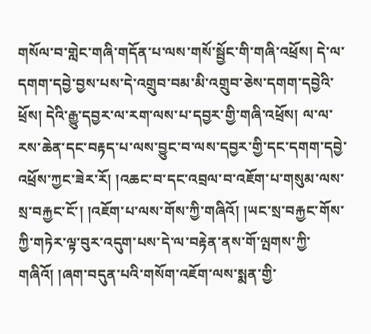གསོལ་བ་གླེང་གཞི་གདོན་པ་ལས་གསོ་སྦྱོང་གི་གཞི་འཕྲོས། དེ་ལ་དགག་དབྱེ་བྱས་པས་དེ་འགྲུབ་བམ་མི་འགྲུབ་ཅེས་དགག་དབྱེའི་ཕྲོས། དེའི་རྒྱུ་དབྱར་ལ་རག་ལས་པ་དབྱར་གྱི་གཞི་འཕྲོས། ལ་ལ་རས་ཆེན་དང་བརྟད་པ་ལས་བྱུང་བ་ལས་དབྱར་གྱི་དང་དགག་དབྱེ་འཕྲོས་ཀྱང་ཟེར་རོ། །འཆང་བ་དང་འབྲལ་བ་འཇོག་པ་གསུམ་ལས་སྲ་བརྐྱང་ངོ་། །འཇོག་པ་ལས་གོས་ཀྱི་གཞིའོ། །ཡང་སྲ་བརྐྱང་གོས་ཀྱི་གཏེར་ལྟ་བུར་འདུག་པས་དེ་ལ་བརྟེན་ནས་གོ་ལྤགས་ཀྱི་གཞིའོ། །ཞག་བདུན་པའི་གསོག་འཇོག་ལས་སྨན་གྱི་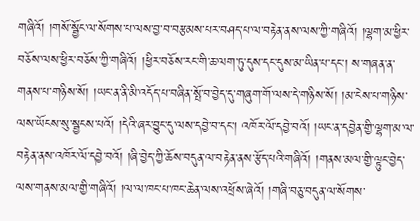གཞིའོ། །གསོ་སྦྱོང་ལ་སོགས་པ་ལས་བྱ་བ་བརྩམས་པར་བཤད་པ་ལ་བརྟེན་ནས་ལས་ཀྱི་གཞིའོ། །ལྷག་མ་ཕྱིར་བཅོས་ལས་ཕྱིར་བཅོས་ཀྱི་གཞིའོ། །ཕྱིར་བཅོས་རང་གི་ཆ་ལག་ཏུ་དུས་དང་དུས་མ་ཡིན་པ་དང་། ས་གཞན་ན་གནས་པ་གཉིས་སོ། །ཡང་ན་ནི་མི་འདོད་པ་བཞིན་སྤོ་བ་བྱེད་དུ་གཞུག་གོ་ལས་དེ་གཉིས་སོ། །མ་ངེས་པ་གཉིས་ལས་ཡོངས་སུ་སྦྱངས་པའོ། །དེའི་ཞར་བྱུང་དུ་ལས་དབྱེ་བ་དང་། འཁོར་ལོ་དབྱེ་བའོ། །ཡང་ན་དབྱེན་གྱི་ལྷག་མ་ལ་བརྟེན་ནས་འཁོར་ལོ་དབྱེ་བའོ། །ཞི་བྱེད་ཀྱི་ཆོས་བདུན་ལ་བརྟེན་ནས་རྩོད་པའི་གཞིའོ། །གནས་མལ་གྱི་ལྟུང་བྱེད་ལས་གནས་མལ་གྱི་གཞིའོ། །ལ་ལ་ཁང་པ་ཁང་ཆེན་ལས་འཕྲོས་ཞེའོ། །གཞི་བཅུ་བདུན་ལ་སོགས་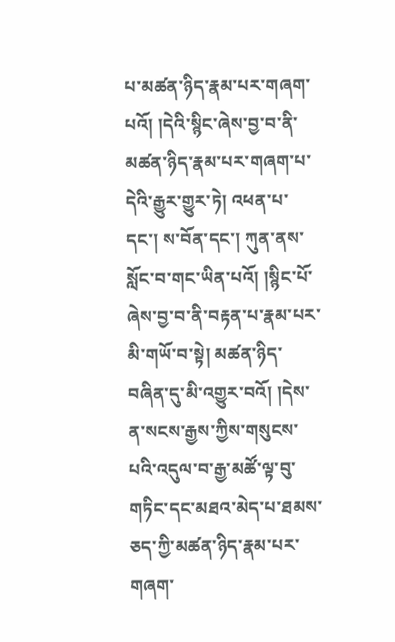པ་མཚན་ཉིད་རྣམ་པར་གཞག་པའོ། །དེའི་སྙིང་ཞེས་བྱ་བ་ནི་མཚན་ཉིད་རྣམ་པར་གཞག་པ་དེའི་རྒྱུར་གྱུར་ཏེ། འཕན་པ་དང་། ས་བོན་དང་། ཀུན་ནས་སློང་བ་གང་ཡིན་པའོ། །སྙིང་པོ་ཞེས་བྱ་བ་ནི་བརྟན་པ་རྣམ་པར་མི་གཡོ་བ་སྟེ། མཚན་ཉིད་བཞིན་དུ་མི་འགྱུར་བའོ། །དེས་ན་སངས་རྒྱས་ཀྱིས་གསུངས་པའི་འདུལ་བ་རྒྱ་མཚོ་ལྟ་བུ་གཏིང་དང་མཐའ་མེད་པ་ཐམས་ཅད་ཀྱི་མཚན་ཉིད་རྣམ་པར་གཞག་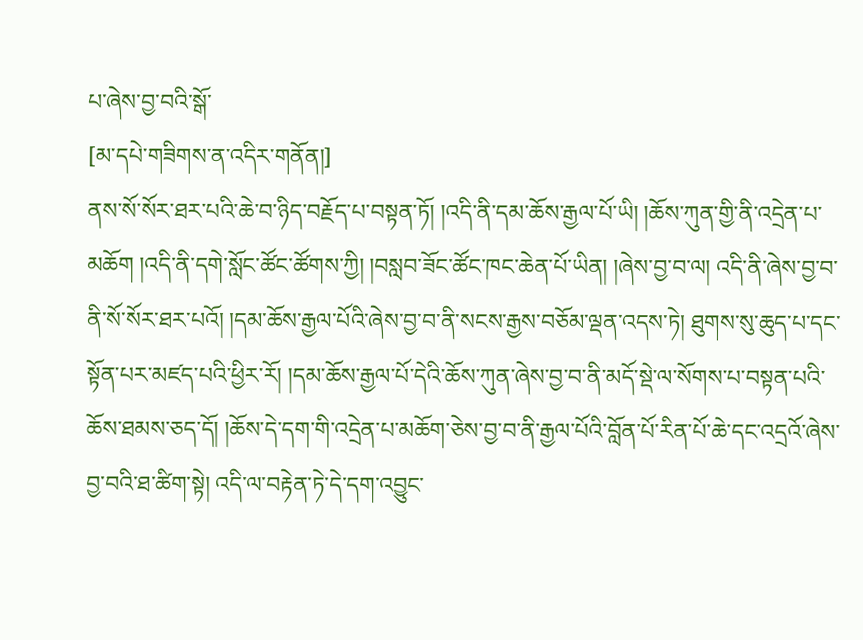པ་ཞེས་བྱ་བའི་སྒོ་
[མ་དཔེ་གཟིགས་ན་འདིར་གནོན།]
ནས་སོ་སོར་ཐར་པའི་ཆེ་བ་ཉིད་བརྗོད་པ་བསྟན་ཏོ། །འདི་ནི་དམ་ཆོས་རྒྱལ་པོ་ཡི། །ཆོས་ཀུན་གྱི་ནི་འདྲེན་པ་མཆོག །འདི་ནི་དགེ་སློང་ཚོང་ཚོགས་ཀྱི། །བསླབ་ཟོང་ཚོང་ཁང་ཆེན་པོ་ཡིན། །ཞེས་བྱ་བ་ལ། འདི་ནི་ཞེས་བྱ་བ་ནི་སོ་སོར་ཐར་པའོ། །དམ་ཆོས་རྒྱལ་པོའི་ཞེས་བྱ་བ་ནི་སངས་རྒྱས་བཅོམ་ལྡན་འདས་ཏེ། ཐུགས་སུ་ཆུད་པ་དང་སྟོན་པར་མཛད་པའི་ཕྱིར་རོ། །དམ་ཆོས་རྒྱལ་པོ་དེའི་ཆོས་ཀུན་ཞེས་བྱ་བ་ནི་མདོ་སྡེ་ལ་སོགས་པ་བསྟན་པའི་ཆོས་ཐམས་ཅད་དོ། །ཆོས་དེ་དག་གི་འདྲེན་པ་མཆོག་ཅེས་བྱ་བ་ནི་རྒྱལ་པོའི་བློན་པོ་རིན་པོ་ཆེ་དང་འདྲའོ་ཞེས་བྱ་བའི་ཐ་ཚིག་སྟེ། འདི་ལ་བརྟེན་ཏེ་དེ་དག་འབྱུང་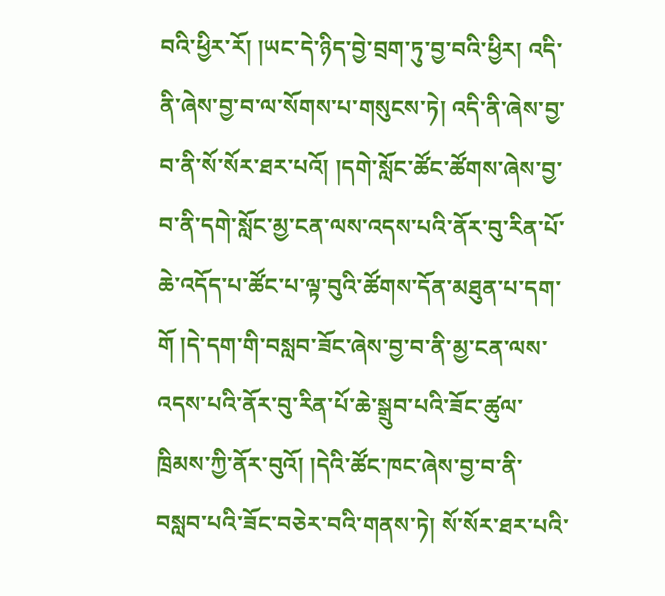བའི་ཕྱིར་རོ། །ཡང་དེ་ཉིད་བྱེ་བྲག་ཏུ་བྱ་བའི་ཕྱིར། འདི་ནི་ཞེས་བྱ་བ་ལ་སོགས་པ་གསུངས་ཏེ། འདི་ནི་ཞེས་བྱ་བ་ནི་སོ་སོར་ཐར་པའོ། །དགེ་སློང་ཚོང་ཚོགས་ཞེས་བྱ་བ་ནི་དགེ་སློང་མྱ་ངན་ལས་འདས་པའི་ནོར་བུ་རིན་པོ་ཆེ་འདོད་པ་ཚོང་པ་ལྟ་བུའི་ཚོགས་དོན་མཐུན་པ་དག་གོ །དེ་དག་གི་བསླབ་ཟོང་ཞེས་བྱ་བ་ནི་མྱ་ངན་ལས་འདས་པའི་ནོར་བུ་རིན་པོ་ཆེ་སྒྲུབ་པའི་ཟོང་ཚུལ་ཁྲིམས་ཀྱི་ནོར་བུའོ། །དེའི་ཚོང་ཁང་ཞེས་བྱ་བ་ནི་བསླབ་པའི་ཟོང་བཅེར་བའི་གནས་ཏེ། སོ་སོར་ཐར་པའི་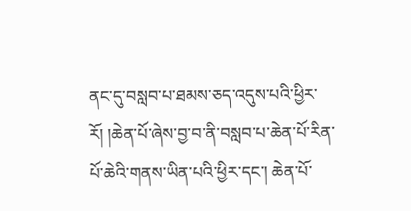ནང་དུ་བསླབ་པ་ཐམས་ཅད་འདུས་པའི་ཕྱིར་རོ། །ཆེན་པོ་ཞེས་བྱ་བ་ནི་བསླབ་པ་ཆེན་པོ་རིན་པོ་ཆེའི་གནས་ཡིན་པའི་ཕྱིར་དང་། ཆེན་པོ་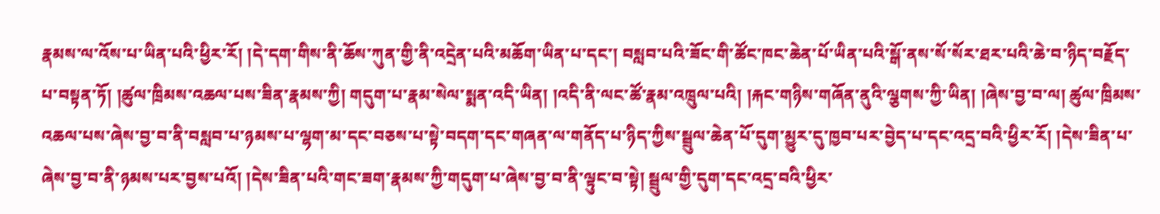རྣམས་ལ་འོས་པ་ཡིན་པའི་ཕྱིར་རོ། །དེ་དག་གིས་ནི་ཆོས་ཀུན་གྱི་ནི་འདྲེན་པའི་མཆོག་ཡིན་པ་དང་། བསླབ་པའི་ཟོང་གི་ཚོང་ཁང་ཆེན་པོ་ཡིན་པའི་སྒོ་ནས་སོ་སོར་ཐར་པའི་ཆེ་བ་ཉིད་བརྗོད་པ་བསྟན་ཏོ། །ཚུལ་ཁྲིམས་འཆལ་པས་ཟིན་རྣམས་ཀྱི། གདུག་པ་རྣམ་སེལ་སྨན་འདི་ཡིན། །འདི་ནི་ལང་ཚོ་རྣམ་འཁྲུལ་པའི། །རྐང་གཉིས་གཞོན་ནུའི་ལྕགས་ཀྱི་ཡིན། །ཞེས་བྱ་བ་ལ། ཚུལ་ཁྲིམས་འཆལ་པས་ཞེས་བྱ་བ་ནི་བསླབ་པ་ཉམས་པ་ལྷག་མ་དང་བཅས་པ་སྟེ་བདག་དང་གཞན་ལ་གནོད་པ་ཉིད་ཀྱིས་སྦྲུལ་ཆེན་པོ་དུག་མྱུར་དུ་ཁྱབ་པར་བྱེད་པ་དང་འདྲ་བའི་ཕྱིར་རོ། །དེས་ཟིན་པ་ཞེས་བྱ་བ་ནི་ཉམས་པར་བྱས་པའོ། །དེས་ཟིན་པའི་གང་ཟག་རྣམས་ཀྱི་གདུག་པ་ཞེས་བྱ་བ་ནི་ལྟུང་བ་སྟེ། སྦྲུལ་གྱི་དུག་དང་འདྲ་བའི་ཕྱིར་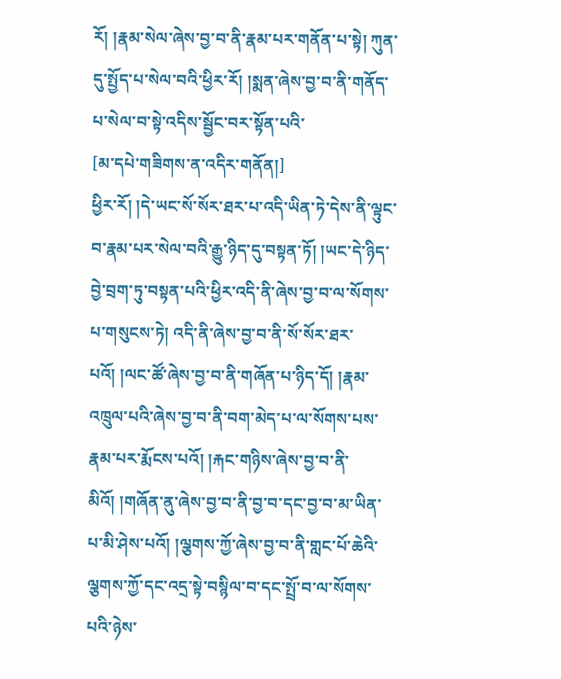རོ། །རྣམ་སེལ་ཞེས་བྱ་བ་ནི་རྣམ་པར་གནོན་པ་སྟེ། ཀུན་དུ་སྤྱོད་པ་སེལ་བའི་ཕྱིར་རོ། །སྨན་ཞེས་བྱ་བ་ནི་གནོད་པ་སེལ་བ་སྟེ་འདིས་སྦྱོང་བར་སྟོན་པའི་
[མ་དཔེ་གཟིགས་ན་འདིར་གནོན།]
ཕྱིར་རོ། །དེ་ཡང་སོ་སོར་ཐར་པ་འདི་ཡིན་ཏེ་དེས་ནི་ལྟུང་བ་རྣམ་པར་སེལ་བའི་རྒྱུ་ཉིད་དུ་བསྟན་ཏོ། །ཡང་དེ་ཉིད་བྱེ་བྲག་ཏུ་བསྟན་པའི་ཕྱིར་འདི་ནི་ཞེས་བྱ་བ་ལ་སོགས་པ་གསུངས་ཏེ། འདི་ནི་ཞེས་བྱ་བ་ནི་སོ་སོར་ཐར་པའོ། །ལང་ཚོ་ཞེས་བྱ་བ་ནི་གཞོན་པ་ཉིད་དོ། །རྣམ་འཁྲུལ་པའི་ཞེས་བྱ་བ་ནི་བག་མེད་པ་ལ་སོགས་པས་རྣམ་པར་རྨོངས་པའོ། །རྐང་གཉིས་ཞེས་བྱ་བ་ནི་མིའོ། །གཞོན་ནུ་ཞེས་བྱ་བ་ནི་བྱ་བ་དང་བྱ་བ་མ་ཡིན་པ་མི་ཤེས་པའོ། །ལྕགས་ཀྱོ་ཞེས་བྱ་བ་ནི་གླང་པོ་ཆེའི་ལྕགས་ཀྱོ་དང་འདྲ་སྟེ་བསྙིལ་བ་དང་སྤྲོ་བ་ལ་སོགས་པའི་ཉེས་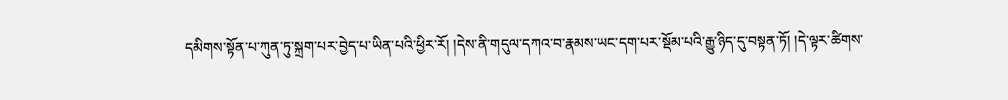དམིགས་སྟོན་པ་ཀུན་ཏུ་སྐྲག་པར་བྱེད་པ་ཡིན་པའི་ཕྱིར་རོ། །དེས་ནི་གདུལ་དཀའ་བ་རྣམས་ཡང་དག་པར་སྡོམ་པའི་རྒྱུ་ཉིད་དུ་བསྟན་ཏོ། །དེ་ལྟར་ཚིགས་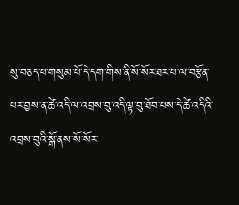སུ་བཅད་པ་གསུམ་པོ་དེ་དག་གིས་ནི་སོ་སོར་ཐར་པ་ལ་བརྩོན་པར་བྱས་ན་ཚེ་འདི་ལ་འབྲས་བུ་འདི་ལྟ་བུ་ཐོབ་པས་དེ་ཚེ་འདིའི་འབྲས་བུའི་སྒོ་ནས་སོ་སོར་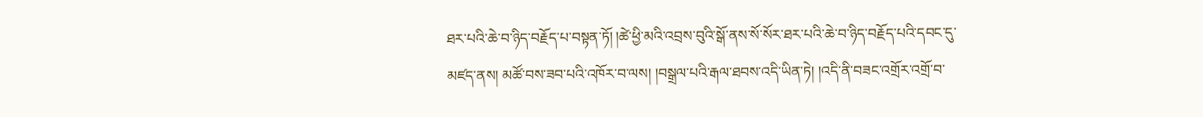ཐར་པའི་ཆེ་བ་ཉིད་བརྗོད་པ་བསྟན་ཏོ། །ཚེ་ཕྱི་མའི་འབྲས་བུའི་སྒོ་ནས་སོ་སོར་ཐར་པའི་ཆེ་བ་ཉིད་བརྗོད་པའི་དབང་དུ་མཛད་ནས། མཚོ་བས་ཟབ་པའི་འཁོར་བ་ལས། །བསྒྲལ་པའི་རྒལ་ཐབས་འདི་ཡིན་ཏེ། །འདི་ནི་བཟང་འགྲོར་འགྲོ་བ་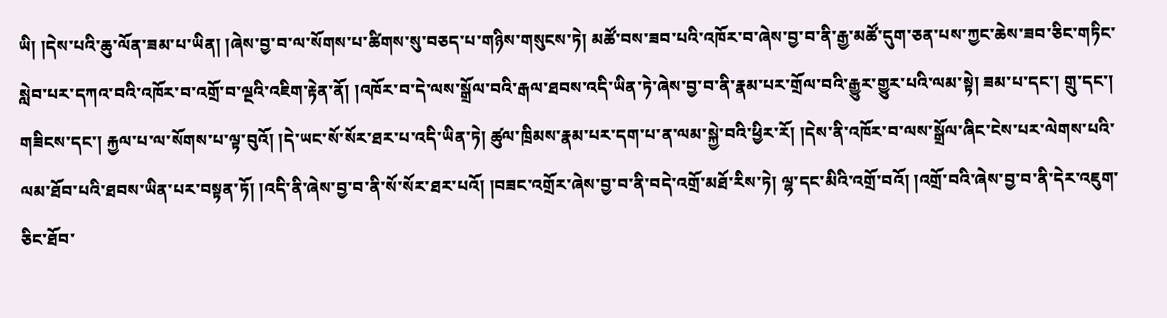ཡི། །དེས་པའི་ཆུ་ལོན་ཟམ་པ་ཡིན། །ཞེས་བྱ་བ་ལ་སོགས་པ་ཚིགས་སུ་བཅད་པ་གཉིས་གསུངས་ཏེ། མཚོ་བས་ཟབ་པའི་འཁོར་བ་ཞེས་བྱ་བ་ནི་རྒྱ་མཚོ་དུག་ཅན་པས་ཀྱང་ཆེས་ཟབ་ཅིང་གཏིང་སླེབ་པར་དཀའ་བའི་འཁོར་བ་འགྲོ་བ་ལྔའི་འཇིག་རྟེན་ནོ། །འཁོར་བ་དེ་ལས་སྒྲོལ་བའི་རྒལ་ཐབས་འདི་ཡིན་ཏེ་ཞེས་བྱ་བ་ནི་རྣམ་པར་གྲོལ་བའི་རྒྱུར་གྱུར་པའི་ལམ་སྟེ། ཟམ་པ་དང་། གྲུ་དང་། གཟིངས་དང་། རྐྱལ་པ་ལ་སོགས་པ་ལྟ་བུའོ། །དེ་ཡང་སོ་སོར་ཐར་པ་འདི་ཡིན་ཏེ། ཚུལ་ཁྲིམས་རྣམ་པར་དག་པ་ན་ལམ་སྐྱེ་བའི་ཕྱིར་རོ། །དེས་ནི་འཁོར་བ་ལས་སྒྲོལ་ཞིང་ངེས་པར་ལེགས་པའི་ལམ་ཐོབ་པའི་ཐབས་ཡིན་པར་བསྟན་ཏོ། །འདི་ནི་ཞེས་བྱ་བ་ནི་སོ་སོར་ཐར་པའོ། །བཟང་འགྲོར་ཞེས་བྱ་བ་ནི་བདེ་འགྲོ་མཐོ་རིས་ཏེ། ལྷ་དང་མིའི་འགྲོ་བའོ། །འགྲོ་བའི་ཞེས་བྱ་བ་ནི་དེར་འཇུག་ཅིང་ཐོབ་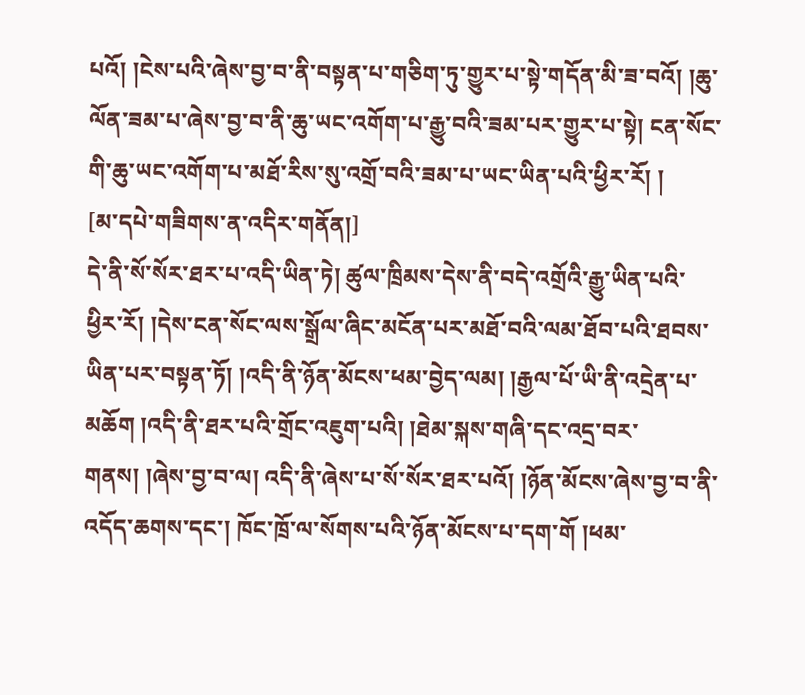པའོ། །ངེས་པའི་ཞེས་བྱ་བ་ནི་བསྟན་པ་གཅིག་ཏུ་གྱུར་པ་སྟེ་གདོན་མི་ཟ་བའོ། །ཆུ་ལོན་ཟམ་པ་ཞེས་བྱ་བ་ནི་ཆུ་ཡང་འགོག་པ་རྒྱུ་བའི་ཟམ་པར་གྱུར་པ་སྟེ། ངན་སོང་གི་ཆུ་ཡང་འགོག་པ་མཐོ་རིས་སུ་འགྲོ་བའི་ཟམ་པ་ཡང་ཡིན་པའི་ཕྱིར་རོ། །
[མ་དཔེ་གཟིགས་ན་འདིར་གནོན།]
དེ་ནི་སོ་སོར་ཐར་པ་འདི་ཡིན་ཏེ། ཚུལ་ཁྲིམས་དེས་ནི་བདེ་འགྲོའི་རྒྱུ་ཡིན་པའི་ཕྱིར་རོ། །དེས་ངན་སོང་ལས་སྒྲོལ་ཞིང་མངོན་པར་མཐོ་བའི་ལམ་ཐོབ་པའི་ཐབས་ཡིན་པར་བསྟན་ཏོ། །འདི་ནི་ཉོན་མོངས་ཕམ་བྱེད་ལམ། །རྒྱལ་པོ་ཡི་ནི་འདྲེན་པ་མཆོག །འདི་ནི་ཐར་པའི་གྲོང་འཇུག་པའི། །ཐེམ་སྐས་གཞི་དང་འདྲ་བར་གནས། །ཞེས་བྱ་བ་ལ། འདི་ནི་ཞེས་པ་སོ་སོར་ཐར་པའོ། །ཉོན་མོངས་ཞེས་བྱ་བ་ནི་འདོད་ཆགས་དང་། ཁོང་ཁྲོ་ལ་སོགས་པའི་ཉོན་མོངས་པ་དག་གོ །ཕམ་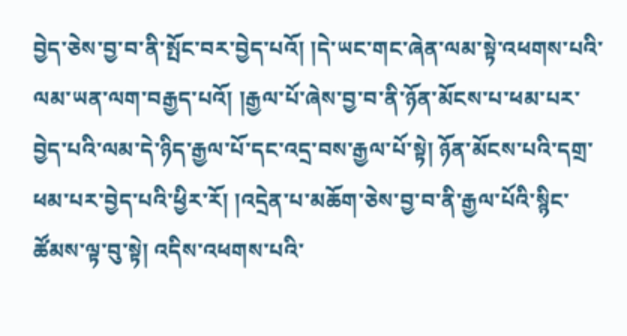བྱེད་ཅེས་བྱ་བ་ནི་སྤོང་བར་བྱེད་པའོ། །དེ་ཡང་གང་ཞེན་ལམ་སྟེ་འཕགས་པའི་ལམ་ཡན་ལག་བརྒྱད་པའོ། །རྒྱལ་པོ་ཞེས་བྱ་བ་ནི་ཉོན་མོངས་པ་ཕམ་པར་བྱེད་པའི་ལམ་དེ་ཉིད་རྒྱལ་པོ་དང་འདྲ་བས་རྒྱལ་པོ་སྟེ། ཉོན་མོངས་པའི་དགྲ་ཕམ་པར་བྱེད་པའི་ཕྱིར་རོ། །འདྲེན་པ་མཆོག་ཅེས་བྱ་བ་ནི་རྒྱལ་པོའི་སྙིང་ཚོམས་ལྟ་བུ་སྟེ། འདིས་འཕགས་པའི་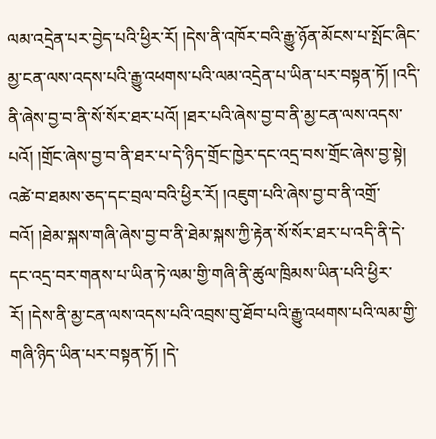ལམ་འདྲེན་པར་བྱེད་པའི་ཕྱིར་རོ། །དེས་ནི་འཁོར་བའི་རྒྱུ་ཉོན་མོངས་པ་སྤོང་ཞིང་མྱ་ངན་ལས་འདས་པའི་རྒྱུ་འཕགས་པའི་ལམ་འདྲེན་པ་ཡིན་པར་བསྟན་ཏོ། །འདི་ནི་ཞེས་བྱ་བ་ནི་སོ་སོར་ཐར་པའོ། །ཐར་པའི་ཞེས་བྱ་བ་ནི་མྱ་ངན་ལས་འདས་པའོ། །གྲོང་ཞེས་བྱ་བ་ནི་ཐར་པ་དེ་ཉིད་གྲོང་ཁྱེར་དང་འདྲ་བས་གྲོང་ཞེས་བྱ་སྟེ། འཚེ་བ་ཐམས་ཅད་དང་བྲལ་བའི་ཕྱིར་རོ། །འཇུག་པའི་ཞེས་བྱ་བ་ནི་འགྲོ་བའོ། །ཐེམ་སྐས་གཞི་ཞེས་བྱ་བ་ནི་ཐེམ་སྐས་ཀྱི་རྟེན་སོ་སོར་ཐར་པ་འདི་ནི་དེ་དང་འདྲ་བར་གནས་པ་ཡིན་ཏེ་ལམ་གྱི་གཞི་ནི་ཚུལ་ཁྲིམས་ཡིན་པའི་ཕྱིར་རོ། །དེས་ནི་མྱ་ངན་ལས་འདས་པའི་འབྲས་བུ་ཐོབ་པའི་རྒྱུ་འཕགས་པའི་ལམ་གྱི་གཞི་ཉིད་ཡིན་པར་བསྟན་ཏོ། །དེ་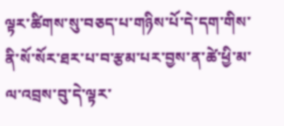ལྟར་ཚིགས་སུ་བཅད་པ་གཉིས་པོ་དེ་དག་གིས་ནི་སོ་སོར་ཐར་པ་བ་རྩམ་པར་བྱས་ན་ཚེ་ཕྱི་མ་ལ་འབྲས་བུ་དེ་ལྟར་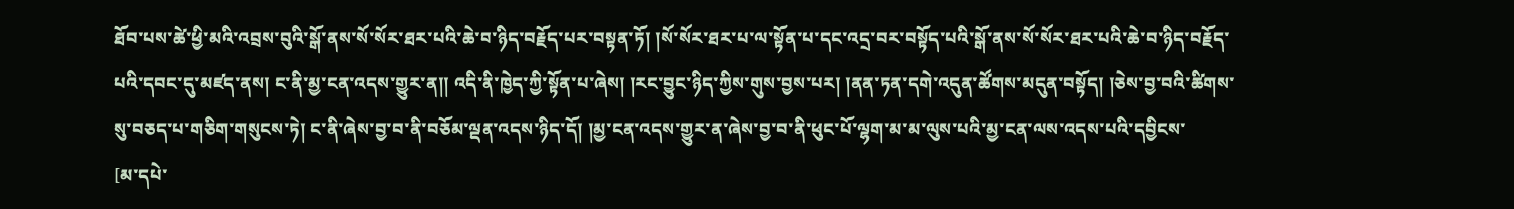ཐོབ་པས་ཚེ་ཕྱི་མའི་འབྲས་བུའི་སྒོ་ནས་སོ་སོར་ཐར་པའི་ཆེ་བ་ཉིད་བརྗོད་པར་བསྟན་ཏོ། །སོ་སོར་ཐར་པ་ལ་སྟོན་པ་དང་འདྲ་བར་བསྟོད་པའི་སྒོ་ནས་སོ་སོར་ཐར་པའི་ཆེ་བ་ཉིད་བརྗོད་པའི་དབང་དུ་མཛད་ནས། ང་ནི་མྱ་ངན་འདས་གྱུར་ན།། འདི་ནི་ཁྱེད་ཀྱི་སྟོན་པ་ཞེས། །རང་བྱུང་ཉིད་ཀྱིས་གུས་བྱས་པར། །ནན་ཏན་དགེ་འདུན་ཚོགས་མདུན་བསྟོད། །ཅེས་བྱ་བའི་ཚིགས་སུ་བཅད་པ་གཅིག་གསུངས་ཏེ། ང་ནི་ཞེས་བྱ་བ་ནི་བཅོམ་ལྡན་འདས་ཉིད་དོ། །མྱ་ངན་འདས་གྱུར་ན་ཞེས་བྱ་བ་ནི་ཕུང་པོ་ལྷག་མ་མ་ལུས་པའི་མྱ་ངན་ལས་འདས་པའི་དབྱིངས་
[མ་དཔེ་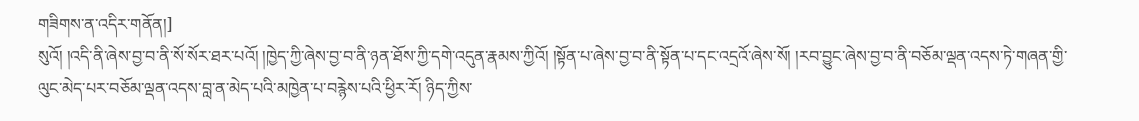གཟིགས་ན་འདིར་གནོན།]
སུའོ། །འདི་ནི་ཞེས་བྱ་བ་ནི་སོ་སོར་ཐར་པའོ། །ཁྱེད་ཀྱི་ཞེས་བྱ་བ་ནི་ཉན་ཐོས་ཀྱི་དགེ་འདུན་རྣམས་ཀྱིའོ། །སྟོན་པ་ཞེས་བྱ་བ་ནི་སྟོན་པ་དང་འདྲའོ་ཞེས་སོ། །རབ་བྱུང་ཞེས་བྱ་བ་ནི་བཅོམ་ལྡན་འདས་ཏེ་གཞན་གྱི་ལུང་མེད་པར་བཅོམ་ལྡན་འདས་བླ་ན་མེད་པའི་མཁྱེན་པ་བརྙེས་པའི་ཕྱིར་རོ། ཉིད་ཀྱིས་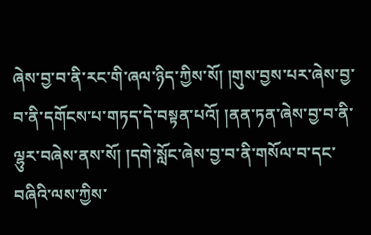ཞེས་བྱ་བ་ནི་རང་གི་ཞལ་ཉིད་ཀྱིས་སོ། །གུས་བྱས་པར་ཞེས་བྱ་བ་ནི་དགོངས་པ་གཏད་དེ་བསྟན་པའོ། །ནན་ཏན་ཞེས་བྱ་བ་ནི་ལྷུར་བཞེས་ནས་སོ། །དགེ་སློང་ཞེས་བྱ་བ་ནི་གསོལ་བ་དང་བཞིའི་ལས་ཀྱིས་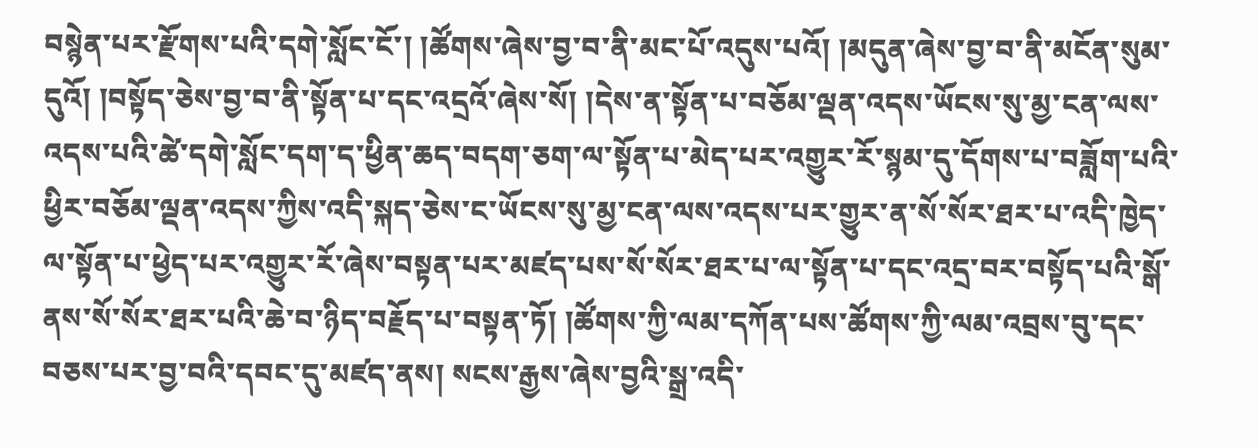བསྙེན་པར་རྫོགས་པའི་དགེ་སློང་ངོ་། །ཚོགས་ཞེས་བྱ་བ་ནི་མང་པོ་འདུས་པའོ། །མདུན་ཞེས་བྱ་བ་ནི་མངོན་སུམ་དུའོ། །བསྟོད་ཅེས་བྱ་བ་ནི་སྟོན་པ་དང་འདྲའོ་ཞེས་སོ། །དེས་ན་སྟོན་པ་བཅོམ་ལྡན་འདས་ཡོངས་སུ་མྱ་ངན་ལས་འདས་པའི་ཚེ་དགེ་སློང་དག་ད་ཕྱིན་ཆད་བདག་ཅག་ལ་སྟོན་པ་མེད་པར་འགྱུར་རོ་སྙམ་དུ་དོགས་པ་བཟློག་པའི་ཕྱིར་བཅོམ་ལྡན་འདས་ཀྱིས་འདི་སྐད་ཅེས་ང་ཡོངས་སུ་མྱ་ངན་ལས་འདས་པར་གྱུར་ན་སོ་སོར་ཐར་པ་འདི་ཁྱེད་ལ་སྟོན་པ་ཕྱེད་པར་འགྱུར་རོ་ཞེས་བསྟན་པར་མཛད་པས་སོ་སོར་ཐར་པ་ལ་སྟོན་པ་དང་འདྲ་བར་བསྟོད་པའི་སྒོ་ནས་སོ་སོར་ཐར་པའི་ཆེ་བ་ཉིད་བརྗོད་པ་བསྟན་ཏོ། །ཚོགས་ཀྱི་ལམ་དཀོན་པས་ཚོགས་ཀྱི་ལམ་འབྲས་བུ་དང་བཅས་པར་བྱ་བའི་དབང་དུ་མཛད་ནས། སངས་རྒྱས་ཞེས་བྱའི་སྒྲ་འདི་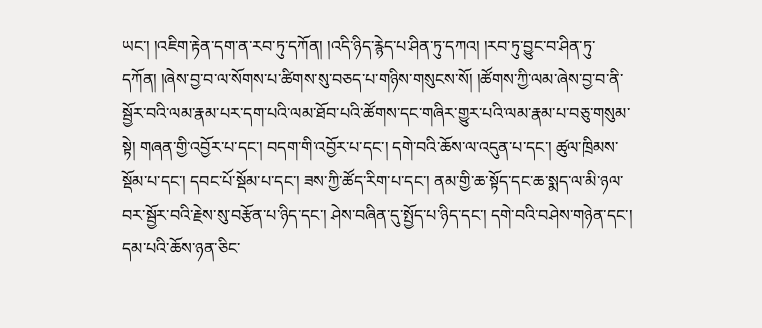ཡང་། །འཇིག་རྟེན་དག་ན་རབ་ཏུ་དཀོན། །འདི་ཉིད་རྙེད་པ་ཤིན་ཏུ་དཀའ། །རབ་ཏུ་བྱུང་བ་ཤིན་ཏུ་དཀོན། །ཞེས་བྱ་བ་ལ་སོགས་པ་ཚིགས་སུ་བཅད་པ་གཉིས་གསུངས་སོ། །ཚོགས་ཀྱི་ལམ་ཞེས་བྱ་བ་ནི་སྦྱོར་བའི་ལམ་རྣམ་པར་དག་པའི་ལམ་ཐོབ་པའི་ཚོགས་དང་གཞིར་གྱུར་པའི་ལམ་རྣམ་པ་བཅུ་གསུམ་སྟེ། གཞན་གྱི་འབྱོར་པ་དང་། བདག་གི་འབྱོར་པ་དང་། དགེ་བའི་ཆོས་ལ་འདུན་པ་དང་། ཚུལ་ཁྲིམས་སྡོམ་པ་དང་། དབང་པོ་སྡོམ་པ་དང་། ཟས་ཀྱི་ཚོད་རིག་པ་དང་། ནམ་གྱི་ཆ་སྟོད་དང་ཆ་སྨད་ལ་མི་ཉལ་བར་སྦྱོར་བའི་རྗེས་སུ་བརྩོན་པ་ཉིད་དང་། ཤེས་བཞིན་དུ་སྤྱོད་པ་ཉིད་དང་། དགེ་བའི་བཤེས་གཉེན་དང་། དམ་པའི་ཆོས་ཉན་ཅིང་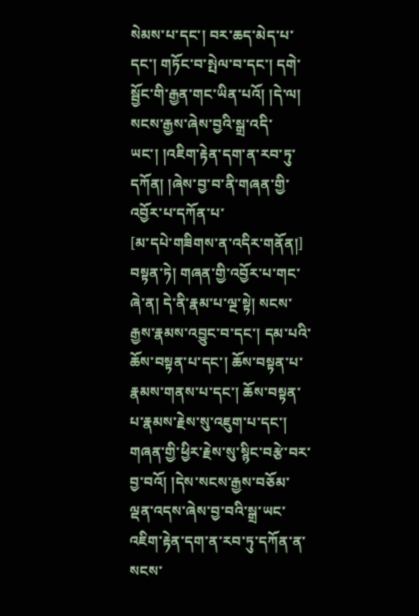སེམས་པ་དང་། བར་ཆད་མེད་པ་དང་། གཏོང་བ་སྤེལ་བ་དང་། དགེ་སྦྱོང་གི་རྒྱན་གང་ཡིན་པའོ། །དེ་ལ། སངས་རྒྱས་ཞེས་བྱའི་སྒྲ་འདི་ཡང་། །འཇིག་རྟེན་དག་ན་རབ་ཏུ་དཀོན། །ཞེས་བྱ་བ་ནི་གཞན་གྱི་འབྱོར་པ་དཀོན་པ་
[མ་དཔེ་གཟིགས་ན་འདིར་གནོན།]
བསྟན་ཏེ། གཞན་གྱི་འབྱོར་པ་གང་ཞེ་ན། དེ་ནི་རྣམ་པ་ལྔ་སྟེ། སངས་རྒྱས་རྣམས་འབྱུང་བ་དང་། དམ་པའི་ཆོས་བསྟན་པ་དང་། ཆོས་བསྟན་པ་རྣམས་གནས་པ་དང་། ཆོས་བསྟན་པ་རྣམས་རྗེས་སུ་འཇུག་པ་དང་། གཞན་གྱི་ཕྱིར་རྗེས་སུ་སྙིང་བརྩེ་བར་བྱ་བའོ། །དེས་སངས་རྒྱས་བཅོམ་ལྡན་འདས་ཞེས་བྱ་བའི་སྒྲ་ཡང་འཇིག་རྟེན་དག་ན་རབ་ཏུ་དཀོན་ན་སངས་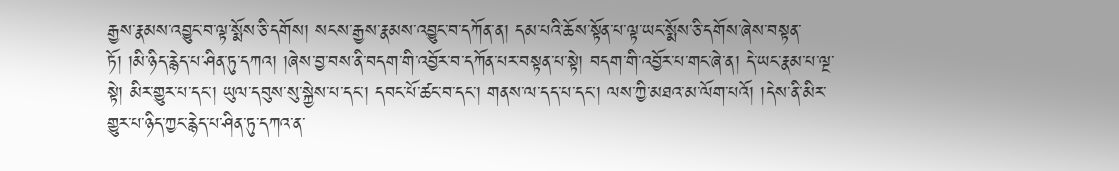རྒྱས་རྣམས་འབྱུང་བ་ལྟ་སྨོས་ཅི་དགོས། སངས་རྒྱས་རྣམས་འབྱུང་བ་དཀོན་ན། དམ་པའི་ཆོས་སྟོན་པ་ལྟ་ཡང་སྨོས་ཅི་དགོས་ཞེས་བསྟན་ཏོ། །མི་ཉིད་རྙེད་པ་ཤིན་ཏུ་དཀའ། །ཞེས་བྱ་བས་ནི་བདག་གི་འབྱོར་བ་དཀོན་པར་བསྟན་པ་སྟེ། བདག་གི་འབྱོར་པ་གང་ཞེ་ན། དེ་ཡང་རྣམ་པ་ལྔ་སྟེ། མིར་གྱུར་པ་དང་། ཡུལ་དབུས་སུ་སྐྱེས་པ་དང་། དབང་པོ་ཚང་བ་དང་། གནས་ལ་དད་པ་དང་། ལས་ཀྱི་མཐའ་མ་ལོག་པའོ། །དེས་ནི་མིར་གྱུར་པ་ཉིད་ཀྱང་རྙེད་པ་ཤིན་ཏུ་དཀའ་ན་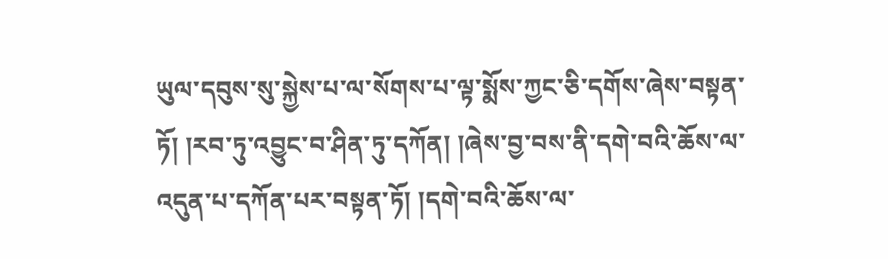ཡུལ་དབུས་སུ་སྐྱེས་པ་ལ་སོགས་པ་ལྟ་སྨོས་ཀྱང་ཅི་དགོས་ཞེས་བསྟན་ཏོ། །རབ་ཏུ་འབྱུང་བ་ཤིན་ཏུ་དཀོན། །ཞེས་བྱ་བས་ནི་དགེ་བའི་ཆོས་ལ་འདུན་པ་དཀོན་པར་བསྟན་ཏོ། །དགེ་བའི་ཆོས་ལ་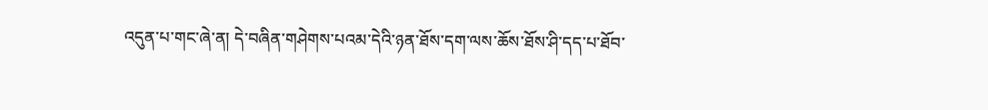འདུན་པ་གང་ཞེ་ན། དེ་བཞིན་གཤེགས་པའམ་དེའི་ཉན་ཐོས་དག་ལས་ཆོས་ཐོས་ཤི་དད་པ་ཐོབ་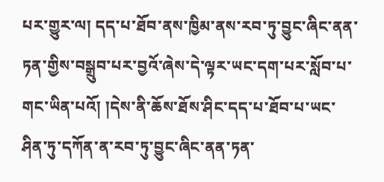པར་གྱུར་ལ། དད་པ་ཐོབ་ནས་ཁྱིམ་ནས་རབ་ཏུ་བྱུང་ཞིང་ནན་ཏན་གྱིས་བསྒྲུབ་པར་བྱའོ་ཞེས་དེ་ལྟར་ཡང་དག་པར་སློབ་པ་གང་ཡིན་པའོ། །དེས་ནི་ཆོས་ཐོས་ཤིང་དད་པ་ཐོབ་པ་ཡང་ཤིན་ཏུ་དཀོན་ན་རབ་ཏུ་བྱུང་ཞིང་ནན་ཏན་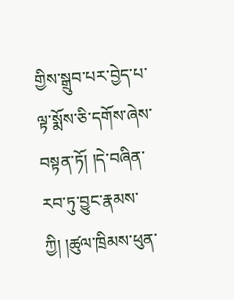གྱིས་སྒྲུབ་པར་བྱེད་པ་ལྟ་སྨོས་ཅི་དགོས་ཞེས་བསྟན་ཏོ། །དེ་བཞིན་རབ་ཏུ་བྱུང་རྣམས་ཀྱི། །ཚུལ་ཁྲིམས་ཕུན་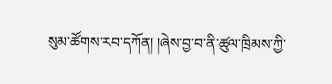སུམ་ཚོགས་རབ་དཀོན། །ཞེས་བྱ་བ་ནི་ཚུལ་ཁྲིམས་ཀྱི་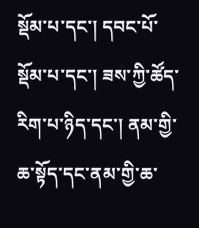སྡོམ་པ་དང་། དབང་པོ་སྡོམ་པ་དང་། ཟས་ཀྱི་ཚོད་རིག་པ་ཉིད་དང་། ནམ་གྱི་ཆ་སྟོད་དང་ནམ་གྱི་ཆ་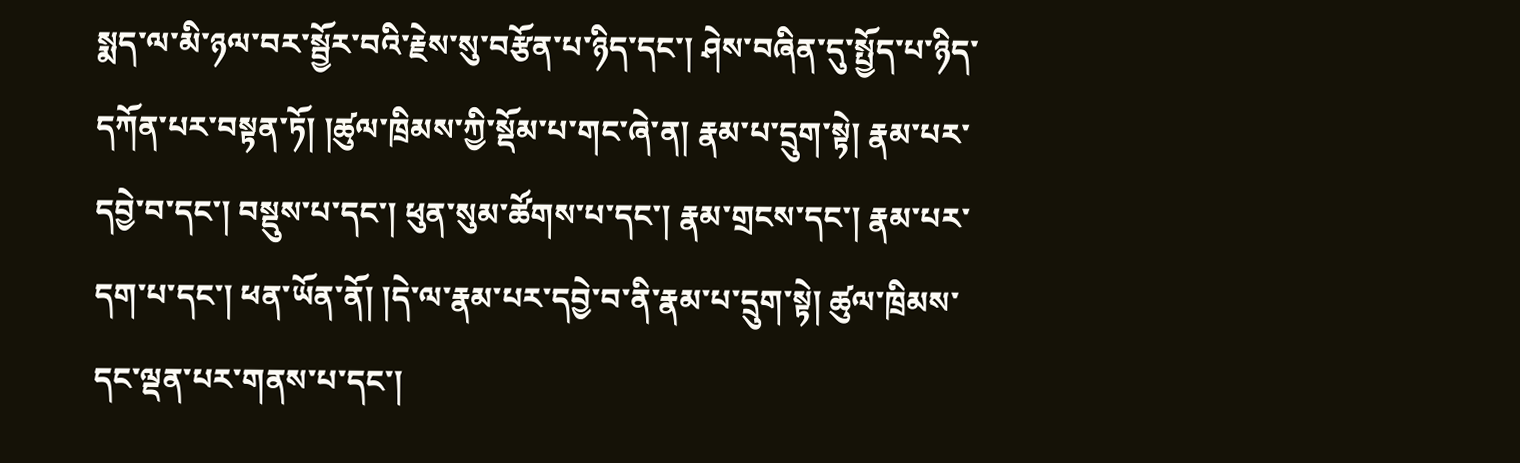སྨད་ལ་མི་ཉལ་བར་སྦྱོར་བའི་རྗེས་སུ་བརྩོན་པ་ཉིད་དང་། ཤེས་བཞིན་དུ་སྤྱོད་པ་ཉིད་དཀོན་པར་བསྟན་ཏོ། །ཚུལ་ཁྲིམས་ཀྱི་སྡོམ་པ་གང་ཞེ་ན། རྣམ་པ་དྲུག་སྟེ། རྣམ་པར་དབྱེ་བ་དང་། བསྡུས་པ་དང་། ཕུན་སུམ་ཚོགས་པ་དང་། རྣམ་གྲངས་དང་། རྣམ་པར་དག་པ་དང་། ཕན་ཡོན་ནོ། །དེ་ལ་རྣམ་པར་དབྱེ་བ་ནི་རྣམ་པ་དྲུག་སྟེ། ཚུལ་ཁྲིམས་དང་ལྡན་པར་གནས་པ་དང་།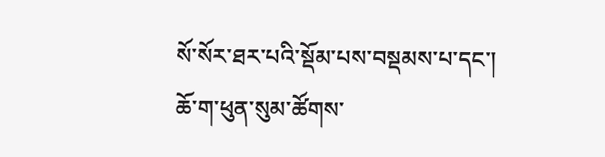སོ་སོར་ཐར་པའི་སྡོམ་པས་བསྡམས་པ་དང་། ཆོ་ག་ཕུན་སུམ་ཚོགས་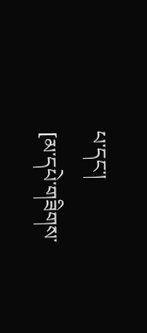པ་དང་།
[མ་དཔེ་གཟིགས་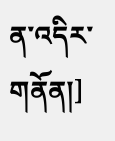ན་འདིར་གནོན།]